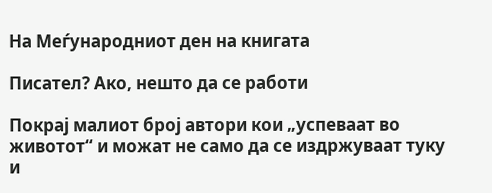На Меѓународниот ден на книгата

Писател? Ако, нешто да се работи

Покрај малиот број автори кои „успеваат во животот“ и можат не само да се издржуваат туку и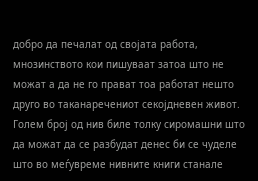добро да печалат од својата работа, мнозинството кои пишуваат затоа што не можат а да не го прават тоа работат нешто друго во таканаречениот секојдневен живот. Голем број од нив биле толку сиромашни што да можат да се разбудат денес би се чуделе што во меѓувреме нивните книги станале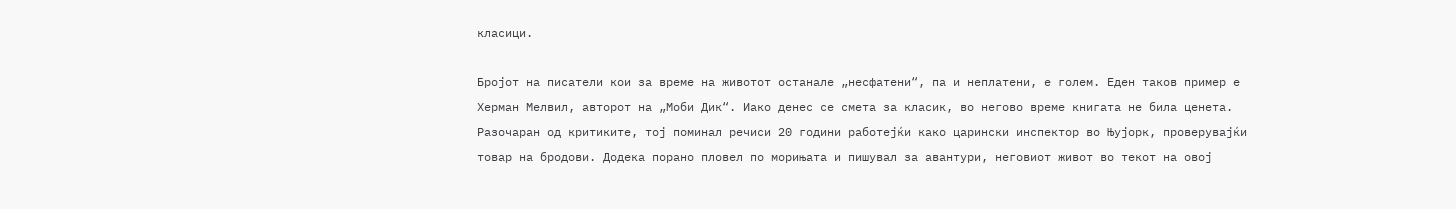класици.

Бројот на писатели кои за време на животот останале „несфатени“, па и неплатени, е голем. Еден таков пример е Херман Мелвил, авторот на „Моби Дик“. Иако денес се смета за класик, во негово време книгата не била ценета. Разочаран од критиките, тој поминал речиси 20 години работејќи како царински инспектор во Њујорк, проверувајќи товар на бродови. Додека порано пловел по морињата и пишувал за авантури, неговиот живот во текот на овој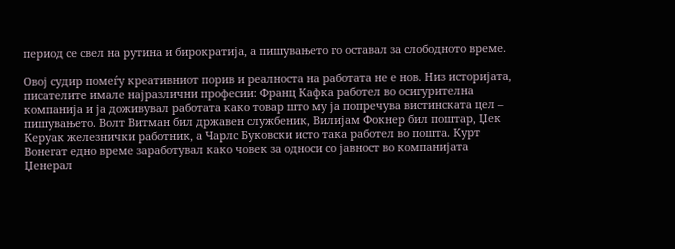период се свел на рутина и бирократија, а пишувањето го оставал за слободното време.

Овој судир помеѓу креативниот порив и реалноста на работата не е нов. Низ историјата, писателите имале најразлични професии: Франц Кафка работел во осигурителна компанија и ја доживувал работата како товар што му ја попречува вистинската цел – пишувањето. Волт Витман бил државен службеник, Вилијам Фокнер бил поштар, Џек Керуак железнички работник, а Чарлс Буковски исто така работел во пошта. Курт Вонегат едно време заработувал како човек за односи со јавност во компанијата Џенерал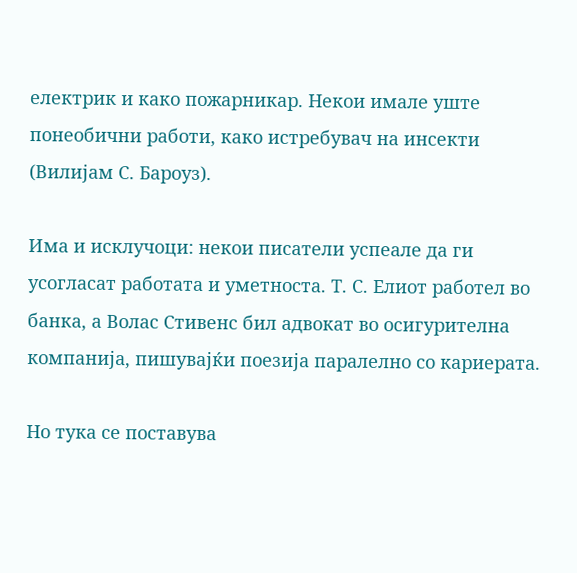електрик и како пожарникар. Некои имале уште понеобични работи, како истребувач на инсекти (Вилијам С. Бароуз).

Има и исклучоци: некои писатели успеале да ги усогласат работата и уметноста. Т. С. Елиот работел во банка, а Волас Стивенс бил адвокат во осигурителна компанија, пишувајќи поезија паралелно со кариерата.

Но тука се поставува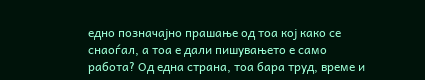едно позначајно прашање од тоа кој како се снаоѓал, а тоа е дали пишувањето е само работа? Од една страна, тоа бара труд, време и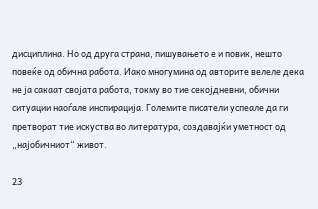дисциплина. Но од друга страна, пишувањето е и повик, нешто повеќе од обична работа. Иако многумина од авторите велеле дека не ја сакаат својата работа, токму во тие секојдневни, обични ситуации наоѓале инспирација. Големите писатели успеале да ги претворат тие искуства во литература, создавајќи уметност од „најобичниот“ живот.

23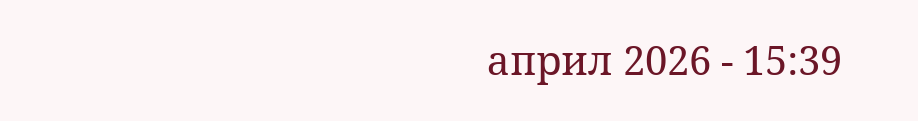април 2026 - 15:39